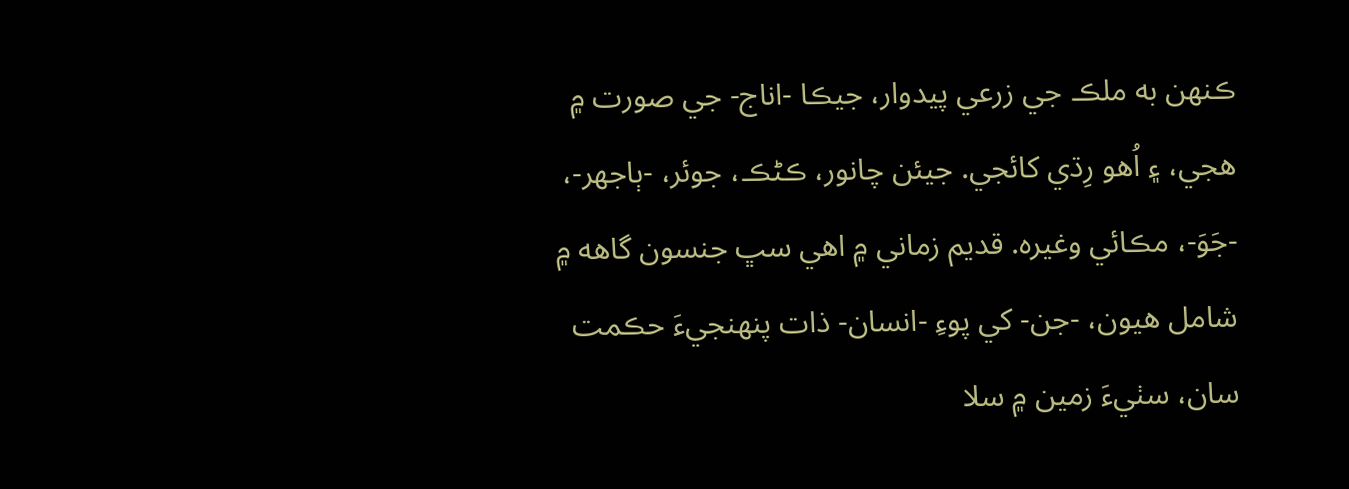ڪنهن به ملڪ جي زرعي پيدوار، جيڪا -اناج- جي صورت ۾ هجي، ۽ اُهو رِڌي کائجي. جيئن چانور، ڪڻڪ، جوئر، -ٻاجهر-، -جَوَ-، مڪائي وغيره. قديم زماني ۾ اهي سڀ جنسون گاهه ۾ شامل هيون، -جن- کي پوءِ -انسان- ذات پنهنجيءَ حڪمت سان، سٺيءَ زمين ۾ سلا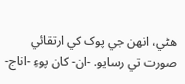هڻي، انهن جي پوک کي ارتقائي صورت تي رسايو. -ان- کان پوءِ -اناج-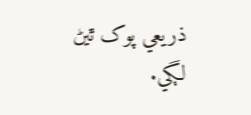ذريعي پوک ٿيڻ لڳي.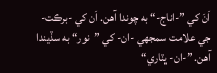اَنَ کي ”-اناج-“ به چوندا آهن. اَن کي -برڪت- جي علامت سمجهي -ان- کي ”نور“ به سڏيندا آهن. ”-ان- ڀٽاري“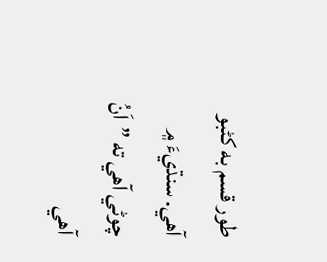طور قسم به کڻبو آهي. سنڌيءَ ۾ چوڻي آهي ته ”اَنُ آهي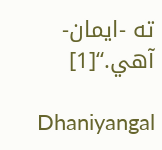ته -ايمان- آهي.“[1]

Dhaniyangal